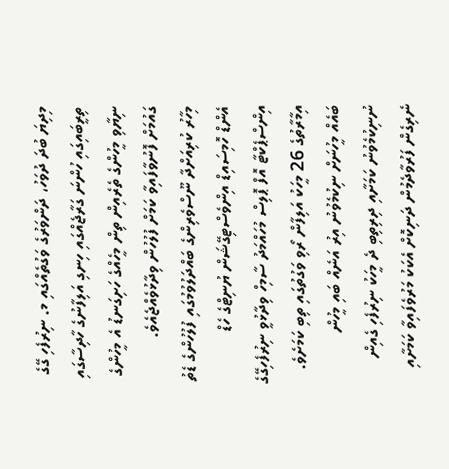މިދިޔަ ބުދަ ދުވަހު، ދަންވަރުގެ ވަގުތެއްގައި މ. ނިރުފެހި ގޭގެ ތިރީބައިގައި ހުންނަ ގަރާޖެއްގައި ހިނގި އަލިފާނުގެ ހާދިސާގައި ނިޔާވި މީހުންގެ ތެރެއިން ތިން މީހެއްގެ ހަށިގަނޑު އެ މީހުންގެ ގައުމަށް ފޮނުވާފައިވާ ކަމަށް ފުލުހުން ވިދާޅުވެއްޖެއެވެ.
މިހާރު ކުރިއަށްދާ ނޫސްވެރިންގެ ބައްދަލުވުމުގައި ފުލުހުންގެ ޑެތު އެންޑް ހޮމިސައިޑް އިންވެސްޓިގޭޝަން ޔުނިޓްގެ ހެޑް އިންސްޕެކްޓާ އޮފް ޕޮލިސް މުހައްމަދު ސާމިހް ވިދާޅުވީ ނިރުފެހިގޭގެ އިމާރާތުގެ 26 މީހަކު އަލިފާން ރޯވި ވަގުތުގައި ތިބި ކަމަށެވެ.
ބައެއް މީހުނަށް ނިކުމެވުނު އިރު އަނެއް ބައި މީހުން ނުނިކުމެވުނު ކަމަށާއި ދިރިތިބި ދެ މީހަކު ނިރުފެހި ގެއިން ނެރިގެން ފަރުވާދެމުން ދަނިކޮށް އެކަކު މަރުވެފައިވާ ކަމަށާއި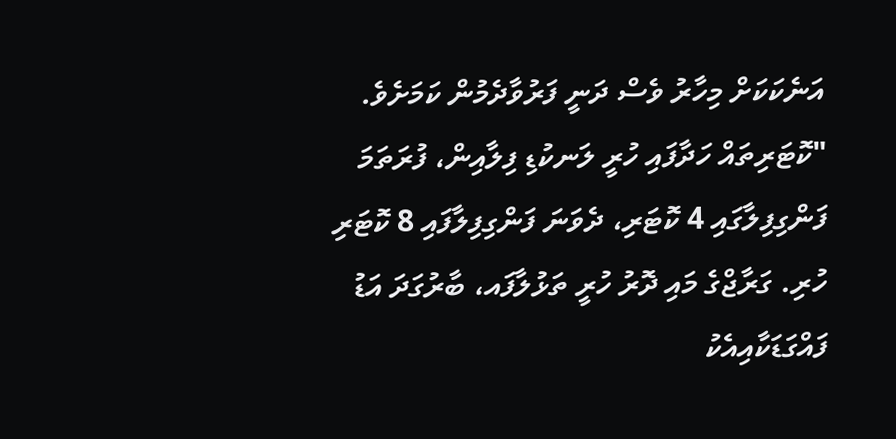އަނެކަކަށް މިހާރު ވެސް ދަނީ ފަރުވާދެމުން ކަމަށެވެ.
"ކޮޓަރިތައް ހަދާފައި ހުރީ ލަނކުޑި ފިލާއިން، ފުރަތަމަ ފަންގިފިލާގައި 4 ކޮޓަރި، ދެވަނަ ފަންގިފިލާފައި 8 ކޮޓަރި ހުރި. ގަރާޖްގެ މައި ދޮރު ހުރީ ތަޅުލާފައ، ބާރުގަދަ އަޑު ފައްގަޑަކާއިއެކު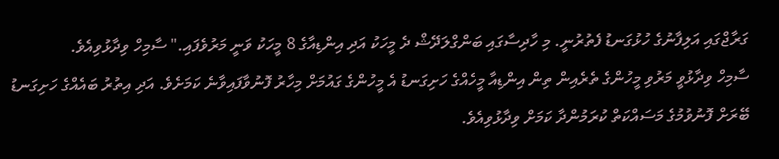ގަރާޖްގައި އަލިފާނުގެ ހުޅުގަނޑު ފެތުރުނީ. މި ހާދިސާގައި ބަންގްލަދޭޝް ދެ މީހަކު އަދި އިންޑިއާގެ 8 މީހަކު ވަނީ މަރުވެފައި." ސާމިހް ވިދާޅުވިއެވެ.
ސާމިހް ވިދާޅުވީ މަރުވި މީހުންގެ ތެރެއިން ތިން އިންޑިއާ މީހެއްގެ ހަށިގަނޑު އެ މީހުންގެ ގައުމަށް މިހާރު ފޮނުވާފައިވާނެ ކަމަށެވެ. އަދި އިތުރު ބައެއްގެ ހަށިގަނޑު ބޭރަށް ފޮނުވުމުގެ މަސައްކަތް ކުރަމުންދާ ކަމަށް ވިދާޅުވިއެވެ.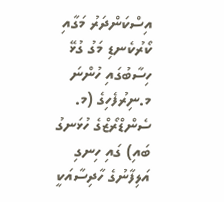އިސްކަންދަރު މަގާއި ކޯރުކެނޑި މަގު ގުޅޭ ހިސާބުގައި ހުންނަ މ.ނިރުފެހިގެ (މ. ސެންޑްރޯޒްގެ ހުޅަނގު ބައި) ގައި ހިނގި އަލިފާނުގެ ހާދިސާއަކީ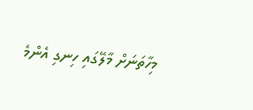މިހާތަނަށް މާލޭގައި ހިނގި އެންމެ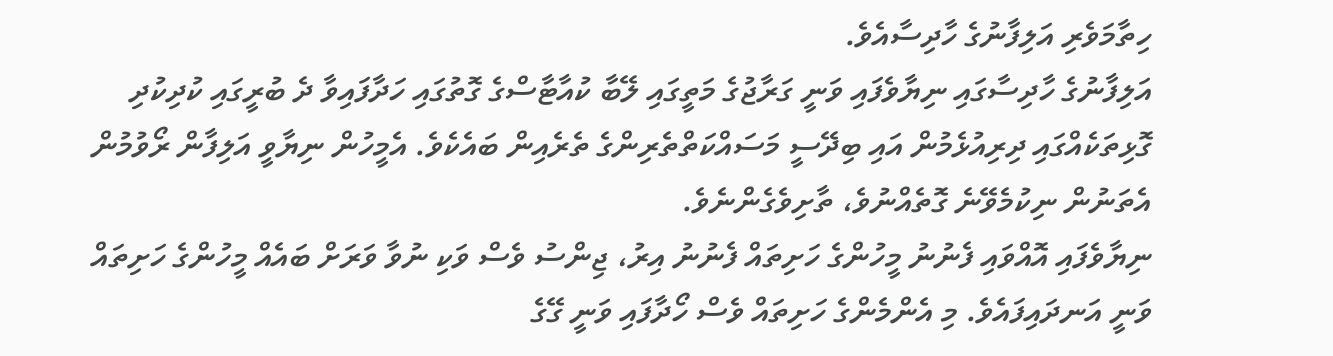ހިތާމަވެރި އަލިފާނުގެ ހާދިސާއެވެ.
އަލިފާނުގެ ހާދިސާގައި ނިޔާވެފައި ވަނީ ގަރާޖުގެ މަތީގައި ލޭބާ ކުއާޓާސްގެ ގޮތުގައި ހަދާފައިވާ ދެ ބުރީގައި ކުދިކުދި ގޮޅިތަކެއްގައި ދިރިއުޅެމުން އައި ބިދޭސީ މަސައްކަތްތެރިންގެ ތެރެއިން ބައެކެވެ. އެމީހުން ނިޔާވީ އަލިފާން ރޯވުމުން އެތަނުން ނިކުމެވޭނެ ގޮތެއްނުވެ، ތާށިވެގެންނެވެ.
ނިޔާވެފައި އޮއްވައި ފެނުނު މީހުންގެ ހަށިތައް ފެނުނު އިރު، ޖިންސު ވެސް ވަކި ނުވާ ވަރަށް ބައެއް މީހުންގެ ހަށިތައް ވަނީ އަނދައިފައެވެ. މި އެންމެންގެ ހަށިތައް ވެސް ހޯދާފައި ވަނީ ގޭގެ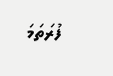ފުރަތަމަ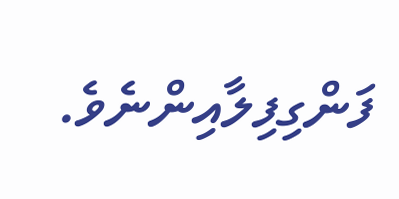ފަންގިފިލާއިންނެވެ.